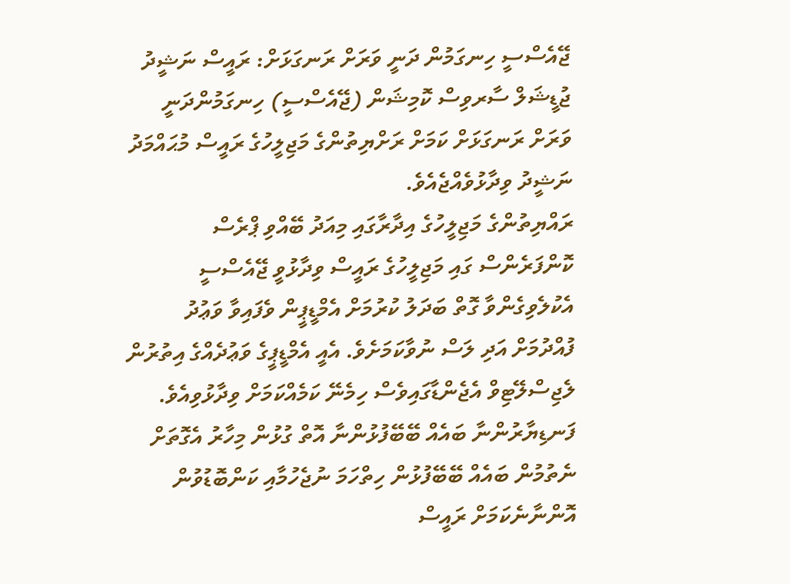ޖޭއެސްސީ ހިނގަމުން ދަނީ ވަރަށް ރަނގަޅަށް: ރައީސް ނަޝީދު
ޖުޑީޝަލް ސާރވިސް ކޮމިޝަން (ޖޭއެސްސީ) ހިނގަމުންދަނީ ވަރަށް ރަނގަޅަށް ކަމަށް ރަށްޔިތުންގެ މަޖިލީހުގެ ރައީސް މުޙައްމަދު ނަޝީދު ވިދާޅުވެއްޖެއެވެ.
ރައްޔިތުންގެ މަޖިލީހުގެ އިދާރާގައި މިއަދު ބޭއްވި ޕްރެސް ކޮންފަރެންސް ގައި މަޖިލީހުގެ ރައީސް ވިދާޅުވީ ޖޭއެސްސީ އެކުލެވިގެންވާ ގޮތް ބަދަލު ކުރުމަށް އެމްޑީޕީން ވެފައިވާ ވަޢުދު ފުއްދުމަށް އަދި ލަސް ނުވާކަމަށެވެ. އެއީ އެމްޑީޕީގެ ވަޢުދެއްގެ އިތުރުން ލެޖިސްލޭޓިވް އެޖެންޑާގައިވެސް ހިމެނޭ ކަމެއްކަމަށް ވިދާޅުވިއެވެ.
ފަނޑިޔާރުންނާ ބައެއް ބޭބޭފުޅުންނާ އޮތް ގުޅުން މިހާރު އެގޮތަށް ނެތުމުން ބައެއް ބޭބޭފުޅުން ހިތްހަމަ ނުޖެހުމާއި ކަންބޮޑުވުން އޮންނާނެކަމަށް ރައީސް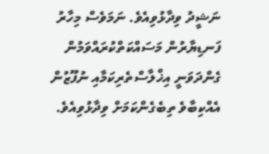ނަޝީދު ވިދާޅުވިއެވެ. ނަމަވެސް މިހާރު ފަނޑިޔާރުން މަސައްކަތްކުރައްވަމުން ގެންދަވަނީ އިޚްލާސްތެރިކަމާއި ނުފޫޒުން އެއްކިބާވެ ތިބެގެންކަމަށް ވިދާޅުވިއެވެ.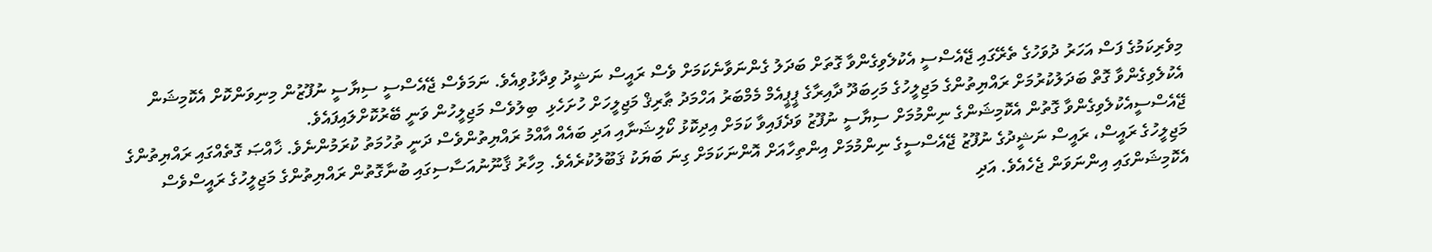މިވެރިކަމުގެ ފަސް އަހަރު ދުވަހުގެ ތެރޭގައި ޖޭއެސްސީ އެކުލެވިގެންވާ ގޮތަށް ބަދަލު ގެންނަވާނެކަމަށް ވެސް ރައީސް ނަޝީދު ވިދާޅުވިއެވެ. ނަމަވެސް ޖޭއެސްސީ ސިޔާސީ ނުފޫޒުން މިނިވަންކޮށް އެކޮމިޝަން އެކުލެވިގެންވާ ގޮތް ބަދަލުކުރުމަށް ރައްޔިތުންގެ މަޖިލީހުގެ މަހިބަދޫ ދާއިރާގެ ޕީޕީއެމް މެމްބަރު އަހްމަދު ޠާރިޤް މަޖިލީހަށް ހުށަހެޅި  ބިލުވެސް މަޖިލީހުން ވަނީ ބޭރުކޮށްލައިފައެވެ.
ޖޭއެސްސީއެކުލެވިގެންވާ ގޮތުން އެކޮމިޝަންގެ ނިންމުމަށް ސިޔާސީ ނުފޫޒު ވަދެފައިވާ ކަމަށް އިދިކޮޅު ކޯލިޝަނާއި އަދި ބައެއް އާއްމު ރައްޔިތުންވެސް ދަނީ ތުހުމަތު ކުރަމުންނެވެ. ޚާއްޞަ ގޮތެއްގައި ރައްޔިތުންގެ މަޖިލީހުގެ ރައީސް، ރައީސް ނަޝީދުގެ ނުފޫޒު ޖޭއެސްސީގެ ނިންމުމަށް އިންތިހާއަށް އޮންނަކަމަށް ގިނަ ބަޔަކު ޤަބޫލުކުރެއެވެ. މިހާރު ޤާނޫނުއަސާސިގައި ބުނާގޮތުން ރައްޔިތުންގެ މަޖިލީހުގެ ރައީސްވެސް އެކޮމިޝަންގައި އިންނަވަން ޖެހެއެވެ. އަދި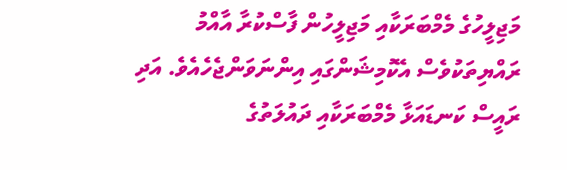މަޖިލީހުގެ މެމްބަރަކާއި މަޖިލީހުން ފާސްކުރާ އާއްމު ރައްޔިތަކުވެސް އެކޮމިޝަންގައި އިންނަވަންޖެހެއެވެ. އަދި ރައީސް ކަނޑައަޅާ މެމްބަރަކާއި ދައުލަތުގެ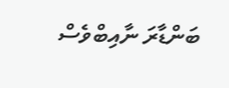ބަންޑާރަ ނާއިބްވެސް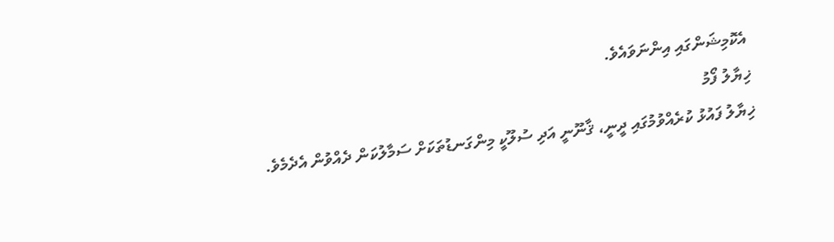އެކޮމިޝަންގައި އިންނަވައެވެ.
ޚިޔާލު ފޯމު
ޚިޔާލު ފައުޅު ކުރެއްވުމުގައި ދީނީ، ޤާނޫނީ އަދި ސުލޫކީ މިންގަނޑުތަކަށް ސަމާލުކަން ދެއްވުން އެދެމެވެ.